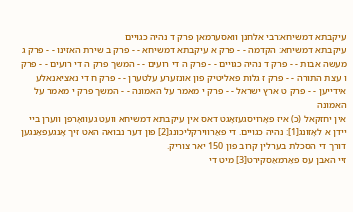עיקבתא דמשיחא:רבי אלחנן וואסערמאן פרק ד נהיה כגויים
עיקבתא דמשיחא: הקדמה - - פרק א עיקבתא דמשיחא - - פרק ב שירת האזינו - - פרק ג מעשה אבות - - פרק ד נהיה כגויים - - פרק ה די רועים - - המשך פרק ה די רועים - - פרק ו עצת התורה - - פרק ז גלות פאליטיק פון אונזערע עלטערן - - פרק ח די נאציאנאלע אידייען - - פרק ט ארץ ישראל - - פרק י מאמר על האמונה - - המשך פרק י מאמר על האמונה
אין יחזקאל (כ) איז פאָרויסגעזאָגט דאס אין עיקבתא דמשיחא וועט געוואָרפן ווערן ביי יידן א לאָזונג[1]: נהיה כגויים. די פאַרווירקליכונג[2] פון דער נבואה האט זיך אָנגעפאַנגען דורך די הסכלת בערלין קרוב פון 150 יאר צוריק.
זיי האבן עס פאַרמאַסקירט[3] מיט די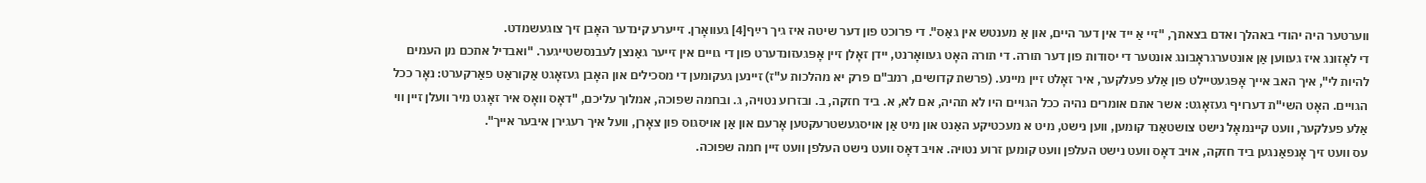ווערטער היה יהודי באהלך ואדם בצאתך, "זיי אַ ייד אין דער היים, און אַ מענטש אין גאַס". די פרוכט פון דער שיטה איז גיך רײַף[4] געוואָרן. זייערע קינדער האָבן זיך צוגעשמדט.
די לאָזונג איז געווען אַן אונטערגראָבונג אונטער די יסודות פון דער תורה. די תורה האָט געוואָרנט, יידן זאָלן זיין אָפּגעזונדערט פון די גויים אין זייער גאַנצן לעבנסשטייגער. "ואבדיל אתכם מן העמים להיות לי", איך האב אייך אָפּגעטיילט פון אַלע פעלקער, איר זאָלט זיין מיינע. (פרשת קדושים, רמב"ם פרק יא מהלכות ע"ז) זיינען געקומען די מסכילים און האָבן געזאָגט אַקוראַט פאַרקערט: נאָר ככל הגויים. האָט השי"ת דערויף געזאָגט: אשר אתם אומרים נהיה ככל הגויים היו לא תהיה, אם לא, א. ביד חזקה, ב. ובזרוע נטויה, ג. ובחמה שפוכה, אמלוך עליכם, "דאָס וואָס איר זאָגט מיר וועלן זיין ווי אַלע פעלקער, וועט קיינמאָל נישט צושטאַנד קומען, ווען נישט, מיט א מעכטיקע האַנט און מיט אַן אויסגעשטרעקטען אָרעם און אַן אויסגוס פון צאָרן, וועל איך רעגירן איבער אייך".
עס וועט זיך אָנפאַנגען ביד חזקה, אויב דאָס וועט נישט העלפן וועט קומען זרוע נטויה. אויב דאָס וועט נישט העלפן וועט זיין חמה שפוכה.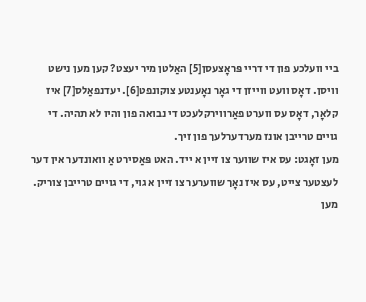ביי וועלכע פון די דריי פּראָצעסן[5] האַלטן מיר יעצט? קען מען נישט וויסן. דאָס וועט ווייזן די גאָר נאָענטע צוקונפט[6]. יעדנפאַלס[7] איז קלאָר, דאָס עס ווערט פאַרווירקלעכט די נבואה פון והיו לא תהיה. די גויים טרייבן אונז מערדערלעך פון זיך.
מען זאָגט: עס איז שווער צו זיין א ייד. האט פּאַסירט אַ וואונדער אין דער לעצטער צייט, עס איז נאָך שווערער צו זיין א גוי, די גויים טרייבן צוריק.
מען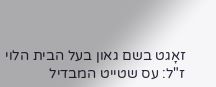זאָגט בשם גאון בעל הבית הלוי ז"ל: עס שטייט המבדיל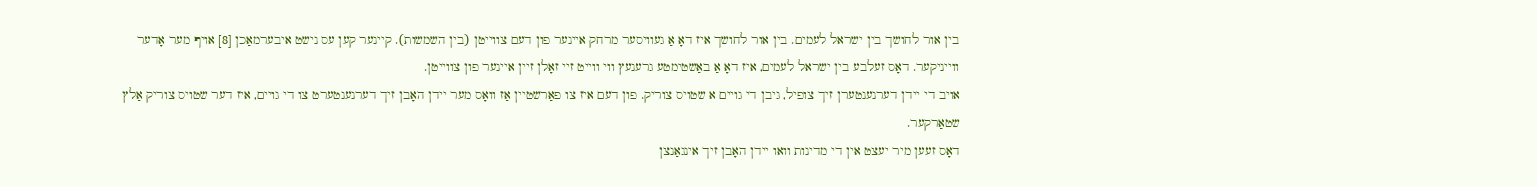בין אור לחושך בין ישראל לעמים. בין אור לחושך איז דאָ אַ געוויסער מרחק איינער פון דעם צווייטן (בין השמשות). קיינער קען עס נישט איבערמאַכן [8] אויף מער אָדער ווייניקער. דאָס זעלבע בין ישראל לעמים, איז דאָ אַ באַשטימטע גרענעץ ווי ווייט זיי זאָלן זיין איינער פון צווייטן.
אויב די יידן דערנענטערן זיך צופיל, גיבן די גויים א שטויס צוריק. פון דעם איז צו פאַרשטיין אַז וואָס מער יידן האָבן זיך דערנענטערט צו די גויים, איז דער שטויס צוריק אַלץ שטאַרקער.
דאָס זעען מיר יעצט אין די מדינות וואו יידן האָבן זיך אינגאַנצן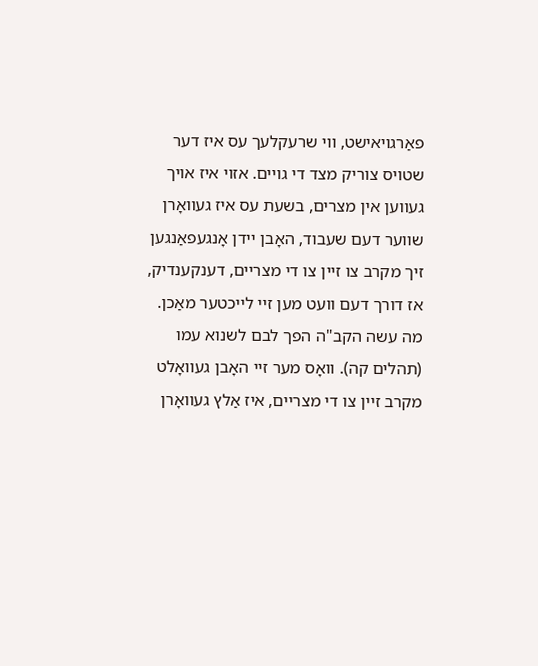פאַרגויאישט, ווי שרעקלעך עס איז דער שטויס צוריק מצד די גויים. אזוי איז אויך געווען אין מצרים, בשעת עס איז געוואָרן שווער דעם שעבוד, האָבן יידן אָנגעפאַנגען זיך מקרב צו זיין צו די מצריים, דענקענדיק, אז דורך דעם וועט מען זיי לייכטער מאַכן. מה עשה הקב"ה הפך לבם לשנוא עמו (תהלים קה). וואָס מער זיי האָבן געוואָלט מקרב זיין צו די מצריים, איז אַלץ געוואָרן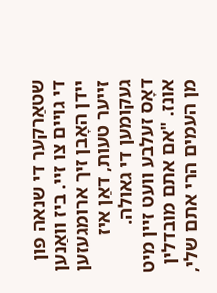שטאַרקער די שנאה פון די גויים צו זיי. ביז וואַנען יידן האָבן זיך ארומגעזען זייער טעות, דאַן איז געקומען די גאולה.
דאָס זעלבע וועט זיין מיט אונז. "אם אתם מובדלין מן העמים הרי אתם שלי,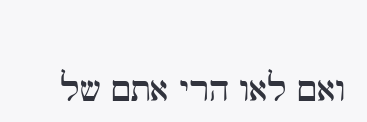ואם לאו הרי אתם של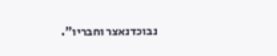נבוכדנאצר וחבריו".